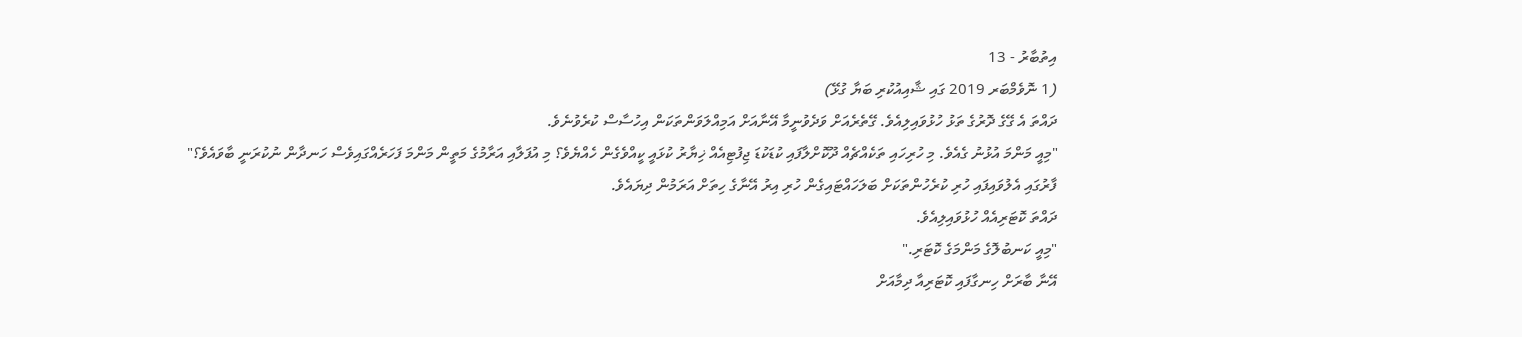އިތުބާރު - 13
(1 ނޮވެމްބަރ 2019 ގައި ޝާއިއުކުރި ބަޔާ ގުޅޭ)
ދައްތަ އެ ގޭގެ ދޮރުގެ ތަޅު ހުޅުވައިލިއެވެ. ގޭތެރެއަށް ވަދެވުނީމާ އޭނާއަށް އަމިއްލަވަންތަކަން އިހުސާސް ކުރެވުނެވެ.
"މިއީ މަންމަ އުޅުނު ގެއެވެ. މި ހުރިހައި ތަކެއްޗެއް ދޫކޮށްލާފައި ކުޑަކުޑަ ޖިފުޓިއެއް ޚިޔާރު ކުޅައީ ކީއްވެގެން ހެއްޔެވެ؟ މި އުފަލާއި އަރާމުގެ މަތީން މަންމަ ފަހަރެއްގައިވެސް ހަނދާން ނުކުރަނީ ބާވައެވެ؟" ފާރުގައި އެލުވައިފައި ހުރި ކުރެހުންތަކަށް ބަލަހައްޓައިގެން ހުރި އިރު އޭނާގެ ހިތަށް އަރަމުން ދިޔައެވެ.
ދައްތަ ކޮޓަރިއެއް ހުޅުވައިލިއެވެ.
"މިއީ ކަނބުލޮގެ މަންމަގެ ކޮޓަރި."
އޭނާ ބާރަށް ހިނގާފައި ކޮޓަރިއާ ދިމާއަށް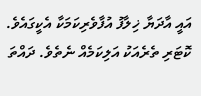އައީ އާދަޔާ ޚިލާފު އުފާވެރިކަމަކާ އެކީގައެވެ. ކޮޓަރި ތެރެއަކު އަލިކަމެއް ނެތެވެ. ދައްތަ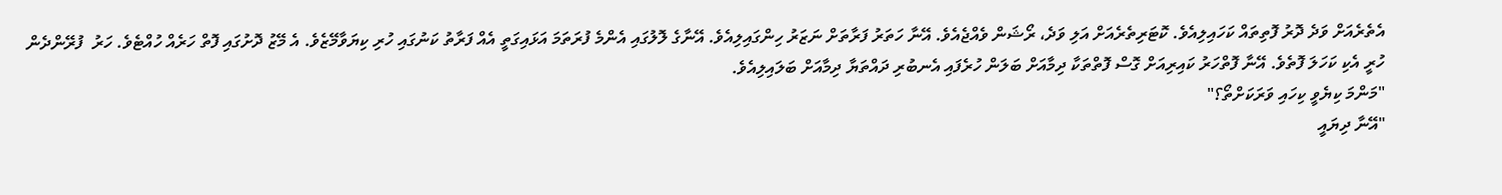އެތެރެއަށް ވަދެ ދޮރު ފޮތިތައް ކަހައިލިއެވެ. ކޮޓަރިތެރެއަށް އަލި ވަދެ، ރޯޝަން ވެއްޖެއެވެ. އޭނާ ހަތަރު ފަރާތަށް ނަޒަރު ހިންގައިލިއެވެ. އޭނާގެ ލޮލުގައި އެންމެ ފުރަތަމަ އަޅައިގަތީ އެއް ފަރާތު ކަނުގައި ހުރި ކިޔަވާމޭޒެވެ. އެ މޭޒު ދޮށުގައި ފޮތް ހަރެއް ހުއްޓެވެ. ހަރު  ފުރޭންދެން ހުރީ އެކި ކަހަލަ ފޮތެވެ. އޭނާ ފޮތްހަރު ކައިރިއަށް ގޮސް ފޮތްތަކާ ދިމާއަށް ބަލަން ހުރެފައި އެނބުރި ދައްތަޔާ ދިމާއަށް ބަލައިލިއެވެ.
"މަންމަ ކިޔެވީ ކިހައި ވަރަކަށްތޯ؟"
"އޭނާ ދިޔައީ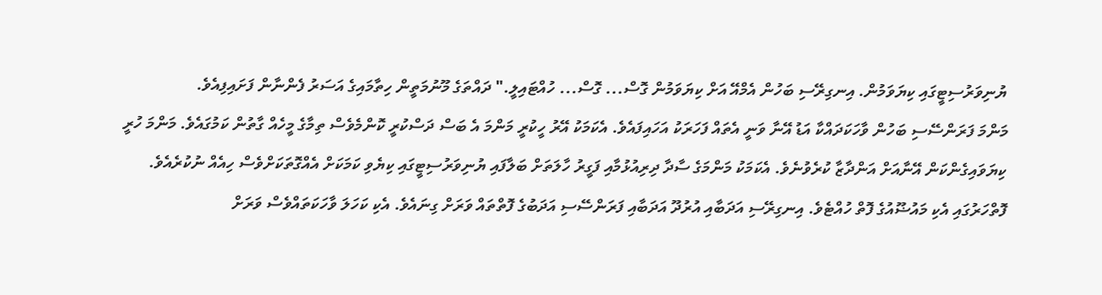ޔުނިވަރުސިޓީގައި ކިޔަވަމުން. އިނގިރޭސި ބަހުން އެމްއޭ އަށް ކިޔަވަމުން ގޮސް... ގޮސް... ހުއްޓައިލީ." ދައްތަގެ މޫނުމަތީން ހިތާމައިގެ އަސަރު ފެންނާން ފަށައިފިއެވެ.
މަންމަ ފަރަންސޭސި ބަހުން ވާހަކަދައްކާ އަޑު އޭނާ ވަނީ އެތައް ފަހަރަކު އަހައިފައެވެ. އެކަމަކު އޭރު ހީކުރީ މަންމަ އެ ބަސް ދަސްކުރީ ކޮންމެވެސް ތިމާގެ މީހެއް ގާތުން ކަމުގައެވެ. މަންމަ ހުރީ ކިޔަވައިގެންކަން އޭނާއަށް އަންދާޒާ ކުރެވުނެވެ. އެކަމަކު މަންމަގެ ސާދާ ދިރިއުޅުމާއި ފަގީރު ހާލަތަށް ބަލާފައި ޔުނިވަރުސިޓީގައި ކިޔެވި ކަމަކަށް އެއްގޮތަކަށްވެސް ހިއެއް ނުކުރެއެވެ.
ފޮތްހަރުގައި އެކި މައުޟޫއުގެ ފޮތް ހުއްޓެވެ. އިނގިރޭސި އަދަބާއި އުރުދޫ އަދަބާއި ފަރަންސޭސި އަދަބުގެ ފޮތްތައް ވަރަށް ގިނައެވެ. އެކި ކަހަލަ ވާހަކަތައްވެސް ވަރަށް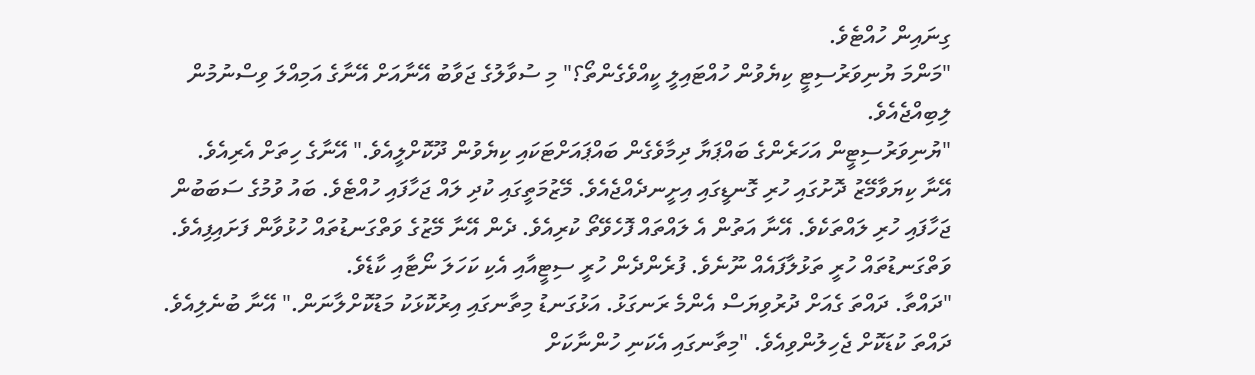ގިނައިން ހުއްޓެވެ.
"މަންމަ ޔުނިވަރުސިޓީ ކިޔެވުން ހުއްޓައިލީ ކީއްވެގެންތޯ؟" މި ސުވާލުގެ ޖަވާބު އޭނާއަށް އޭނާގެ އަމިއްލަ ވިސްނުމުން ލިބިއްޖެއެވެ.
"ޔުނިވަރުސިޓީން އަހަރެންގެ ބައްޕަޔާ ދިމާވެގެން ބައްޕައަށްޓަކައި ކިޔެވުން ދޫކޮށްލީއެވެ." އޭނާގެ ހިތަށް އެރިއެވެ.
އޭނާ ކިޔަވާމޭޒު ދޮށުގައި ހުރި ގޮނޑީގައި އިށީނދެއްޖެއެވެ. މޭޒުމަތީގައި ކުދި ލައް ޖަހާފައި ހުއްޓެވެ. ބައު ވުމުގެ ސަބަބުން ޖަހާފައި ހުރި ލައްތަކެވެ. އޭނާ އަތުން އެ ލައްތައް ފޮހެވޭތޯ ކުރިއެވެ. ދެން އޭނާ މޭޒުގެ ވަތްގަނޑުތައް ހުޅުވާން ފަށައިފިއެވެ. ވަތްގަނޑުތައް ހުރީ ތަޅުލާފައެއް ނޫނެވެ. ފުރެންދެން ހުރީ ސިޓީއާއި އެކި ކަހަލަ ނޯޓާއި ކާޑެވެ.
"ދައްތާ. ދައްތަ ގެއަށް ދުރުވިޔަސް އެންމެ ރަނގަޅު. އަޅުގަނޑު މިތާނގައި އިރުކޮޅަކު މަޑުކޮށްލާނަން." އޭނާ ބުނެލިއެވެ.
ދައްތަ ކުޑަކޮށް ޖެހިލުންވިއެވެ. "މިތާނގައި އެކަނި ހުންނާކަށް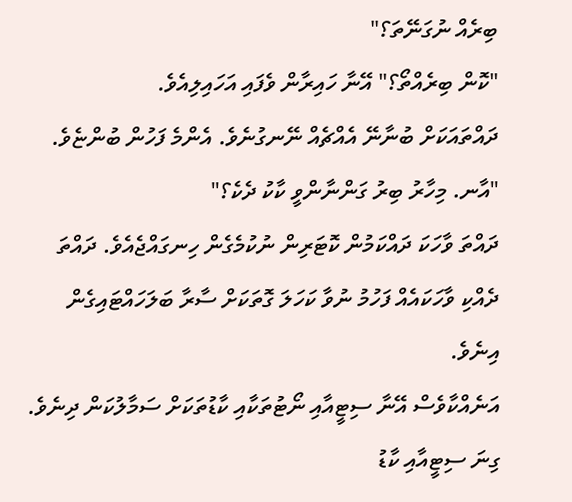ބިރެއް ނުގަނޭތަ؟"
"ކޮން ބިރެއްތޯ؟" އޭނާ ހައިރާން ވެފައި އަހައިލިއެވެ.
ދައްތައަކަށް ބުނާނޭ އެއްޗެއް ނޭނގުނެވެ. އެންމެ ފަހުން ބުންޏެވެ. "އާނ. މިހާރު ބިރު ގަންނާންވީ ކާކު ދެކެ؟"
ދައްތަ ވާހަކަ ދައްކަމުން ކޮޓަރިން ނުކުމެގެން ހިނގައްޖެއެވެ. ދައްތަ ދެއްކި ވާހަކައެއް ފަހުމު ނުވާ ކަހަލަ ގޮތަކަށް ސާރާ ބަލަހައްޓައިގެން އިނެވެ.
އަނެއްކާވެސް އޭނާ ސިޓީއާއި ނޯޓުތަކާއި ކާޑުތަކަށް ސަމާލުކަން ދިނެވެ. ގިނަ ސިޓީއާއި ކާޑު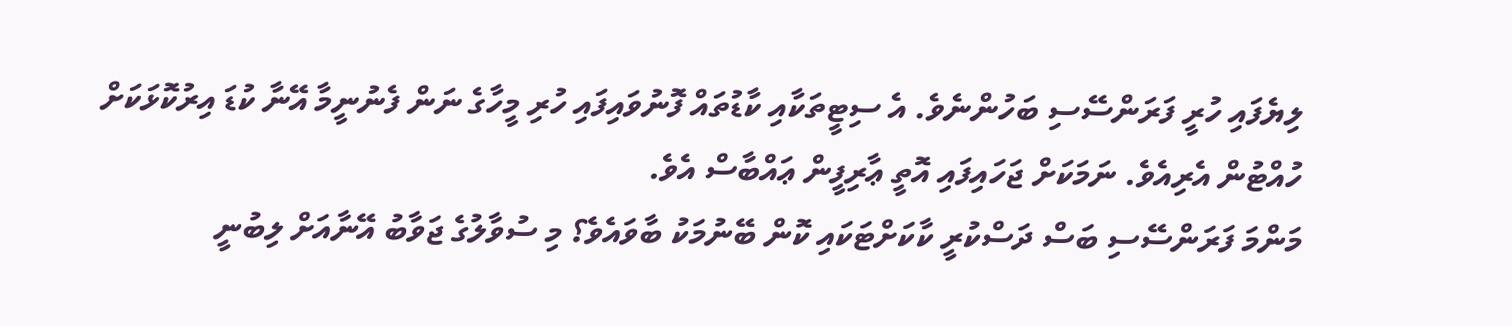ލިޔެފައި ހުރީ ފަރަންސޭސި ބަހުންނެވެ. އެ ސިޓީތަކާއި ކާޑުތައް ފޮނުވައިފައި ހުރި މީހާގެ ނަން ފެނުނީމާ އޭނާ ކުޑަ އިރުކޮޅަކަށް ހުއްޓުން އެރިއެވެ. ނަމަކަށް ޖަހައިފައި އޮތީ ޢާރިފީން ޢައްބާސް އެވެ.
މަންމަ ފަރަންސޭސި ބަސް ދަސްކުރީ ކާކަށްޓަކައި ކޮން ބޭނުމަކު ބާވައެވެ؟ މި ސުވާލުގެ ޖަވާބު އޭނާއަށް ލިބުނީ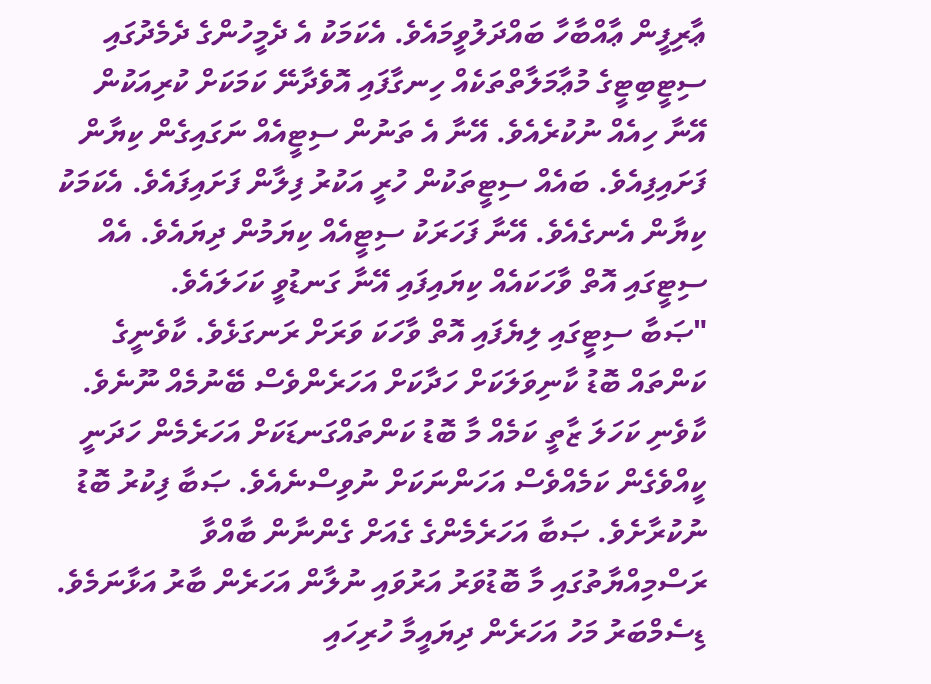ޢާރިފީން ޢާއްބާހާ ބައްދަލުވީމައެވެ. އެކަމަކު އެ ދެމީހުންގެ ދެމެދުގައި ސިޓީބިޓީގެ މުޢާމަލާތްތަކެއް ހިނގާފައި އޮވެދާނޭ ކަމަކަށް ކުރިއަކުން އޭނާ ހިއެއް ނުކުރެއެވެ. އޭނާ އެ ތަނުން ސިޓީއެއް ނަގައިގެން ކިޔާން ފަށައިފިއެވެ. ބައެއް ސިޓީތަކުން ހުރީ އަކުރު ފިލާން ފަށައިފައެވެ. އެކަމަކު ކިޔާން އެނގެއެވެ. އޭނާ ފަހަރަކު ސިޓީއެއް ކިޔަމުން ދިޔައެވެ. އެއް ސިޓީގައި އޮތް ވާހަކައެއް ކިޔައިފައި އޭނާ ގަނޑުވީ ކަހަލައެވެ.
"ޞަބާ ސިޓީގައި ލިޔެފައި އޮތް ވާހަކަ ވަރަށް ރަނގަޅެވެ. ކާވެނީގެ ކަންތައް ބޮޑު ކާނިވަލަކަށް ހަދާކަށް އަހަރެންވެސް ބޭނުމެއް ނޫނެވެ. ކާވެނި ކަހަލަ ޒާތީ ކަމެއް މާ ބޮޑު ކަންތައްގަނޑަކަށް އަހަރެމެން ހަދަނީ ކީއްވެގެން ކަމެއްވެސް އަހަންނަކަށް ނުވިސްނެއެވެ. ޞަބާ ފިކުރު ބޮޑު ނުކުރާށެވެ. ޞަބާ އަހަރެމެންގެ ގެއަށް ގެންނާން ބާއްވާ ރަސްމިއްޔާތުގައި މާ ބޮޑުވަރު އަރުވައި ނުލާން އަހަރެން ބާރު އަޅާނަމެވެ. ޑިސެމްބަރު މަހު އަހަރެން ދިޔައީމާ ހުރިހައި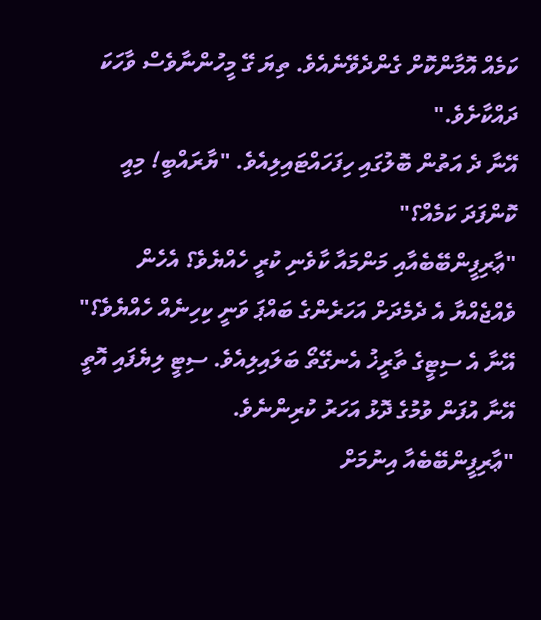ކަމެއް އޮމާންކޮށް ގެންދެވޭނެއެވެ. ތިޔަ ގޭ މީހުންނާވެސް ވާހަކަ ދައްކާށެވެ."
އޭނާ ދެ އަތުން ބޮލުގައި ހިފަހައްޓައިލިއެވެ. "ޔާރައްބީ! މިއީ ކޮންފަދަ ކަމެއް؟"
"ޢާރިފީންބޭބެއާއި މަންމައާ ކާވެނި ކުރީ ހެއްޔެވެ؟ އެހެން ވެއްޖެއްޔާ އެ ދެމެދަށް އަހަރެންގެ ބައްޕަ ވަނީ ކިހިނެއް ހެއްޔެވެ؟" އޭނާ އެ ސިޓީގެ ތާރީޚު އެނގޭތޯ ބަލައިލިއެވެ. ސިޓީ ލިޔެފައި އޮތީ އޭނާ އުފަން ވުމުގެ ދޮޅު އަހަރު ކުރިންނެވެ.
"ޢާރިފީންބޭބެއާ އިނުމަށް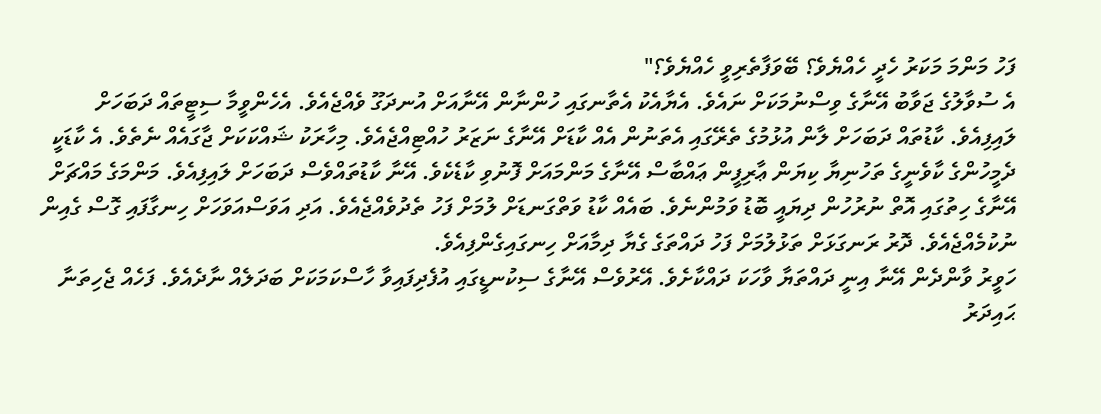ފަހު މަންމަ މަކަރު ހެދީ ހެއްޔެވެ؟ ބޭވަފާތެރިވީ ހެއްޔެވެ؟"
އެ ސުވާލުގެ ޖަވާބު އޭނާގެ ވިސްނުމަކަށް ނައެވެ. އެޔާއެކު އެތާނގައި ހުންނާން އޭނާއަށް އުނދަގޫ ވެއްޖެއެވެ. އެހެންވީމާ ސިޓީތައް ދަބަހަށް ލައިފިއެވެ. ކާޑުތައް ދަބަހަށް ލާން އުޅުމުގެ ތެރޭގައި އެތަނުން އެއް ކާޑަށް އޭނާގެ ނަޒަރު ހުއްޓިއްޖެއެވެ. މިހާރަކު ޝައްކަކަށް ޖާގައެއް ނެތެވެ. އެ ކާޑަކީ ދެމީހުންގެ ކާވެނީގެ ތަހުނިޔާ ކިޔަން ޢާރިފީން ޢައްބާސް އޭނާގެ މަންމައަށް ފޮނުވި ކާޑެކެވެ. އޭނާ ކާޑުތައްވެސް ދަބަހަށް ލައިފިއެވެ. މަންމަގެ މައްޗަށް އޭނާގެ ހިތުގައި އޮތް ނުރުހުން ދިޔައީ ބޮޑު ވަމުންނެވެ. ބައެއް ކާޑު ވަތްގަނޑަށް ލުމަށް ފަހު ތެދުވެއްޖެއެވެ. އަދި އަވަސްއަވަހަށް ހިނގާފައި ގޮސް ގެއިން ނުކުމެއްޖެއެވެ. ދޮރު ރަނގަޅަށް ތަޅުލުމަށް ފަހު ދައްތަގެ ގެޔާ ދިމާއަށް ހިނގައިގެންފިއެވެ.
ހަވީރު ވާންދެން އޭނާ އިނީ ދައްތަޔާ ވާހަކަ ދައްކާށެވެ. އޭރުވެސް އޭނާގެ ސިކުނޑީގައި އުފެދިފައިވާ ހާސްކަމަކަށް ބަދަލެއް ނާދެއެވެ. ފަހެއް ޖެހިތަނާ ޙައިދަރު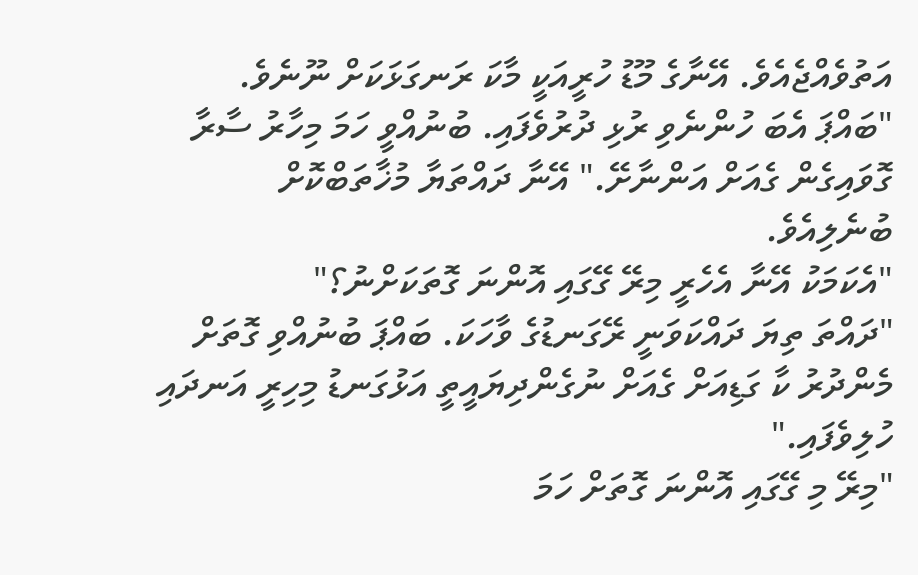އަތުވެއްޖެއެވެ. އޭނާގެ މޫޑު ހުރީއަކީ މާކަ ރަނގަޅަކަށް ނޫނެވެ.
"ބައްޕަ އެބަ ހުންނެވި ރުޅި ދުރުވެފައި. ބުނުއްވީ ހަމަ މިހާރު ސާރާ ގޮވައިގެން ގެއަށް އަންނާށޭ." އޭނާ ދައްތަޔާ މުޚާތަބްކޮށް ބުނެލިއެވެ.
"އެކަމަކު އޭނާ އެހެރީ މިރޭ ގޭގައި އޮންނަ ގޮތަކަށްނު؟"
"ދައްތަ ތިޔަ ދައްކަވަނީ ރޭގަނޑުގެ ވާހަކަ. ބައްޕަ ބުނުއްވި ގޮތަށް މެންދުރު ކާ ގަޑިއަށް ގެއަށް ނުގެންދިޔައީތީ އަޅުގަނޑު މިހިރީ އަނދައި ހުލިވެފައި."
"މިރޭ މި ގޭގައި އޮންނަ ގޮތަށް ހަމަ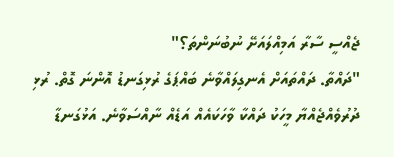ޖެއްސީ ސާރާ އަމިއްލައަށޭ ނުބުނަންތަ؟"
"ދައްތާ. ދައްތައަށް އެނގިލައްވާނެ ބައްޕަގެ ރުޅިގަނޑު އޮންނަ ގޮތް. ރުޅި ދުރުވެއްޖެއްޔާ މީހަކު ދައްކާ ވާހަކައެއް އަޑެއް ނާއްސަވާނެ. އަޅުގަނޑާ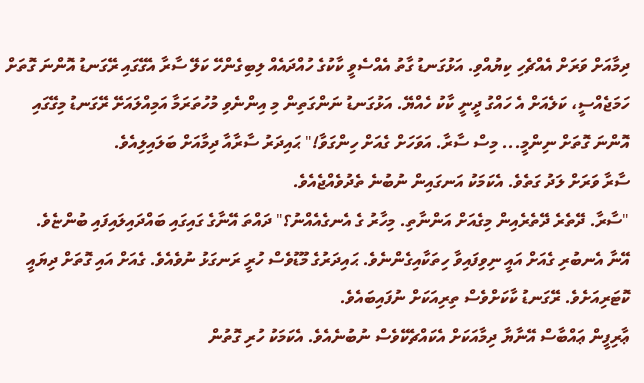ދިމާއަށް ވަރަށް އެއްޗެހި ކިޔުއްވި. އަޅުގަނޑު ގާތު އެއްސެވީ ކާކުގެ ހުއްދައެއް ލިބިގެންހޭ ކަލޭ ސާރާ އެގޭގައި ރޭގަނޑު އޮންނަ ގޮތަށް ހަމަޖެއްސީ، ކަލެއަށް އެ ހައްގު ދީނީ ކާކު ހެއްޔޭ. އަޅުގަނޑު ނަންގަތިން މި އިންނެވި މުހުތަރަމާ އަމިއްލައަށޭ ރޭގަނޑު މިގޭގައި އޮންނަ ގޮތަށް ނިންމީ... މިސް ސާރާ. އަވަހަށް ގެއަށް ހިންގަވާ!" ޙައިދަރު ސާރާއާ ދިމާއަށް ބަލައިލިއެވެ.
ސާރާ ވަރަށް ލަދު ގަތެވެ. އެކަމަކު އަނގައިން ނުބުނެ ތެދުވެއްޖެއެވެ.
"ސާރާ. ދޭތެރެ ދޭތެރެއިން މިގެއަށް އަންނާތި. މިހާރު ގެ އެނގެއެއްނު؟" ދައްތަ އޭނާގެ ގައިގައި ބައްދައިލައިފައި ބުންޏެވެ.
އޭނާ އެނބުރި ގެއަށް އައީ ނިވިފައިވާ ހިތަކާއިގެންނެވެ. ޙައިދަރުގެ މޫޑުވެސް ހުރީ ރަނގަޅު ނުވެއެވެ. ގެއަށް އައި ގޮތަށް ދިޔައީ ކޮޓަރިއަށެވެ. ރޭގަނޑު ކާކަށްވެސް ތިރިއަކަށް ނުފައިބައެވެ.
ޢާރިފީން ޢައްބާސް އޭނާޔާ ދިމާއަކަށް އެކައްޗެކޭވެސް ނުބުނެއެވެ. އެކަމަކު ހުރި ގޮތުން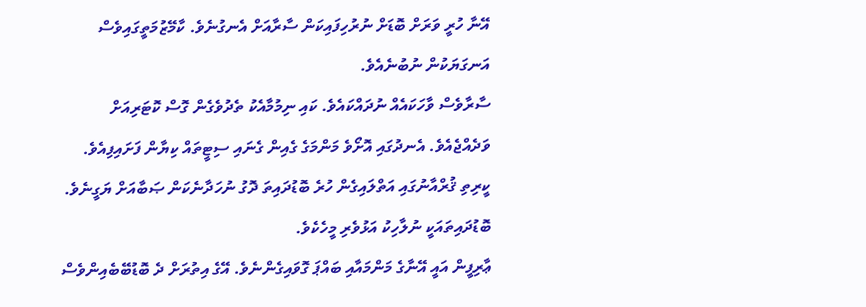އޭނާ ހުރީ ވަރަށް ބޮޑަށް ނުރުހިފައިކަން ސާރާއަށް އެނގުނެވެ. ކާމޭޒުމަތީގައިވެސް އަނގަޔަކުން ނުބުނެއެވެ.
ސާރާވެސް ވާހަކައެއް ނުދައްކައެވެ. ކައި ނިމުމާއެކު ތެދުވެގެން ގޮސް ކޮޓަރިއަށް ވަދެއްޖެއެވެ. އެނދުގައި އޮށޯވެ މަންމަގެ ގެއިން ގެނައި ސިޓީތައް ކިޔާން ފަށައިފިއެވެ.
ކީރިތި ޤުރްއާނުގައި އަތްލައިގެން ހުރެ ބޮޑުދައިތަ ދޮގު ނުހަދާނެކަން ޞަބާއަށް ޔަގީނެވެ. ބޮޑުދައިތައަކީ ނުލާހިކު އަޅުވެރި މީހެކެވެ.
ޢާރިފީން އައީ އޭނާގެ މަންމައާއި ބައްޕަ ގޮވައިގެންނެވެ. އޭގެ އިތުރަށް ދެ ބޮޑުބޭބެއިންވެސް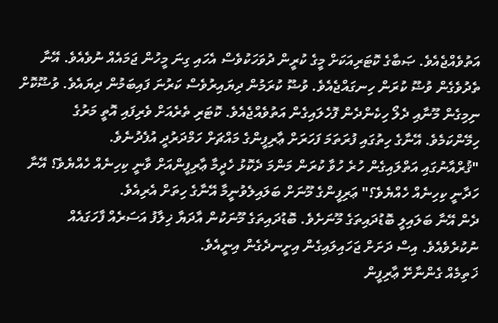އަތުވެއްޖެއެވެ. ޞަބާގެ ކޮޓަރިއަކަށް މީގެ ކުރީން ދުވަހަކުވެސް އެހައި ގިނަ މީހުން ޖަމައެއް ނުވެއެވެ. އޭނާ ތެދުވެގެން ވުޟޫ ކުރަން ހިނގައްޖެއެވެ. ވުޟޫ ކުރަމުން ދިޔައިރުވެސް ކަރުނަ ފައިބަމުން ދިޔައެވެ. ވުޟޫކޮށް ނިމިގެން މޫނާއި ދެލޯ ހިކެންދެން ފޮހެލައިގެން އަތުވެއްޖެއެވެ. ކޮޓަރި ތެރެއަށް ވެރިފައި އޮތީ މަރުގެ ހިމޭންކަމެވެ. އޭނާގެ ހިތުގައި ފުރަތަމަ ފަހަރަށް ޢާރިފީންގެ މައްޗަށް ހަމްދަރުދީ އުފެދުނެވެ.
"ޤުރްއާނުގައި އަތްލައިގެން ހުރެ ހުވާ ކުރަން މަންމަ ދެކޮޅު ހެދީމާ ޢާރިފީންއަށް ވާނީ ކިހިނެއް ހެއްޔެވެ؟ އޭނާ ހަދާނީ ކިހިނެއް ހެއްޔެވެ؟" ޢަރިފީންގެ މޫނަށް ބަލައިލެވުނީމާ އޭނާގެ ހިތަށް އެރިއެވެ.
ދެން އޭނާ ބަލައިލީ ބޮޑުދައިތަގެ މޫނަށެވެ. ބޮޑުދައިތަގެ މޫނަކުން އާދަޔާ ޚިލާފު އަސަރެއް ފާހަގައެއް ނުކުރެވެއެވެ. އިސް ދަށަށް ޖަހައިލައިގެން އިށީނދެގެން އިނީއެވެ.
ޚަތިމެއް ގެންނާށޭ ޢާރިފީން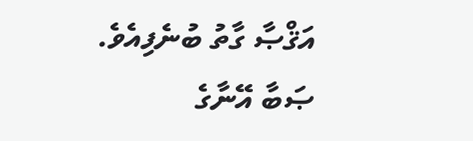އަޤްޞާ ގާތު ބުނެފިއެވެ.
ޞަބާ އޭނާގެ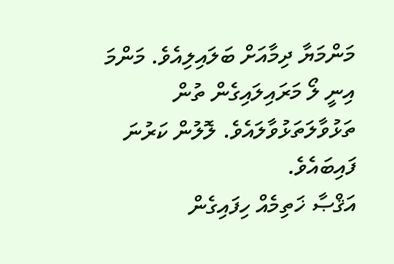މަންމަޔާ ދިމާއަށް ބަލައިލިއެވެ. މަންމަ އިނީ ލޯ މަރައިލައިގެން ތުން ތަޅުވާލަތަޅުވާލައެވެ. ލޮލުން ކަރުނަ ފައިބައެވެ.
އަޤްޞާ ޚަތިމެއް ހިފައިގެން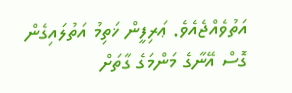އަތުވެއްޖެއެވެ. ޢަރިފީން ޚަތިމު އަތުލައިގެން ގޮސް އޭނާގެ މަންމަގެ ގާތަށް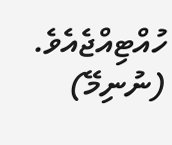ހުއްޓިއްޖެއެވެ.
(ނުނިމޭ)